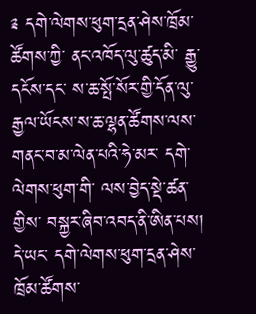༉ དགེ་ལེགས་ཕུག་དྲན་ཤེས་ཁྲོམ་ཚོགས་ཀྱི་ ནང་འཁོད་ལུ་ཚུད་མི་ རྒྱུ་དངོས་དང་ ས་ཆ་སྤོ་སོར་གྱི་དོན་ལུ་ རྒྱལ་ཡོངས་ས་ཆ་ལྷན་ཚོགས་ལས་ གནང་བ་མ་ལེན་པའི་ཧེ་མར་ དགེ་ལེགས་ཕུག་གི་ ལས་བྱེད་སྡེ་ཚན་གྱིས་ བསྐྱར་ཞིབ་འབད་ནི་ཨིན་པས།
དེ་ཡང་ དགེ་ལེགས་ཕུག་དྲན་ཤེས་ཁྲོམ་ཚོགས་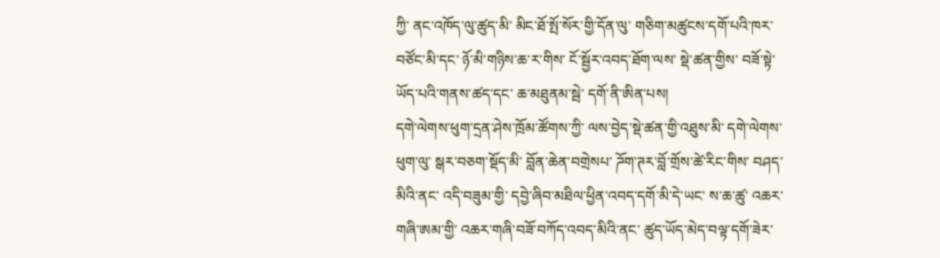ཀྱི་ ནང་འཁོད་ལུ་ཚུད་མི་ མིང་ཐོ་སྤོ་སོར་གྱི་དོན་ལུ་ གཅིག་མཚུངས་དགོ་པའི་ཁར་ བཙོང་མི་དང་ ཉོ་མི་གཉིས་ཆ་ར་གིས་ ངོ་སྦྱོར་འབད་ཐོག་ལས་ སྡེ་ཚན་གྱིས་ བཟོ་སྟེ་ཡོད་པའི་གནས་ཚད་དང་ ཆ་མཐུནམ་སྦེ་ དགོ་ནི་ཨིན་པས།
དགེ་ལེགས་ཕུག་དྲན་ཤེས་ཁྲོམ་ཚོགས་ཀྱི་ ལས་བྱེད་སྡེ་ཚན་གྱི་འཐུས་མི་ དགེ་ལེགས་ཕུག་ལུ་ སྒར་བཅག་སྡོད་མི་ བློན་ཆེན་བགྲེསཔ་ ཌོག་ཊར་བློ་གྲོས་ཚེ་རིང་གིས་ བཤད་མིའི་ནང་ འདི་བཟུམ་གྱི་ དབྱེ་ཞིབ་མཐིལ་ཕྱིན་འབད་དགོ་མི་དེ་ཡང་ ས་ཆ་ཚུ་ འཆར་གཞི་ཨམ་གྱི་ འཆར་གཞི་བཟོ་བཀོད་འབད་མིའི་ནང་ ཚུད་ཡོད་མེད་བལྟ་དགོ་ཟེར་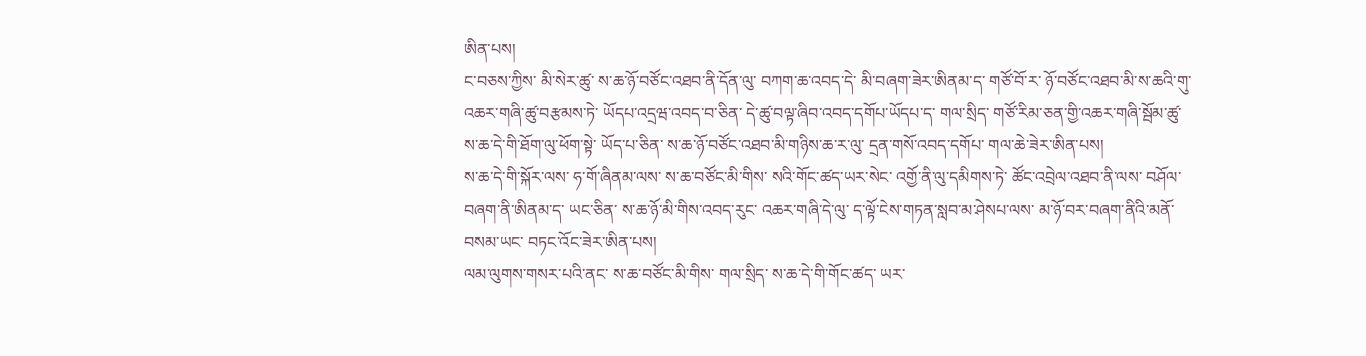ཨིན་པས།
ང་བཅས་ཀྱིས་ མི་སེར་ཚུ་ ས་ཆ་ཉོ་བཙོང་འཐབ་ནི་དོན་ལུ་ བཀག་ཆ་འབད་དེ་ མི་བཞག་ཟེར་ཨིནམ་ད་ གཙོ་བོ་ར་ ཉོ་བཙོང་འཐབ་མི་ས་ཆའི་གུ་ འཆར་གཞི་ཚུ་བརྩམས་ཏེ་ ཡོདཔ་འདྲཝ་འབད་བ་ཅིན་ དེ་ཚུ་བལྟ་ཞིབ་འབད་དགོཔ་ཡོདཔ་ད་ གལ་སྲིད་ གཙོ་རིམ་ཅན་གྱི་འཆར་གཞི་སྦོམ་ཚུ་ ས་ཆ་དེ་གི་ཐོག་ལུ་ཕོག་སྟེ་ ཡོད་པ་ཅིན་ ས་ཆ་ཉོ་བཙོང་འཐབ་མི་གཉིས་ཆ་ར་ལུ་ དྲན་གསོ་འབད་དགོཔ་ གལ་ཆེ་ཟེར་ཨིན་པས།
ས་ཆ་དེ་གི་སྐོར་ལས་ ཧ་གོ་ཞིནམ་ལས་ ས་ཆ་བཙོང་མི་གིས་ སའི་གོང་ཚད་ཡར་སེང་ འགྱོ་ནི་ལུ་དམིགས་ཏེ་ ཚོང་འབྲེལ་འཐབ་ནི་ལས་ བཤོལ་བཞག་ནི་ཨིནམ་ད་ ཡང་ཅིན་ ས་ཆ་ཉོ་མི་གིས་འབད་རུང་ འཆར་གཞི་དེ་ལུ་ ད་ལྟོ་ངེས་གཏན་སླབ་མ་ཤེསཔ་ལས་ མ་ཉོ་བར་བཞག་ནིའི་མནོ་བསམ་ཡང་ བཏང་འོང་ཟེར་ཨིན་པས།
ལམ་ལུགས་གསར་པའི་ནང་ ས་ཆ་བཙོང་མི་གིས་ གལ་སྲིད་ ས་ཆ་དེ་གི་གོང་ཚད་ ཡར་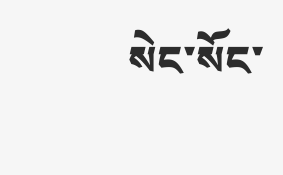སེང་སོང་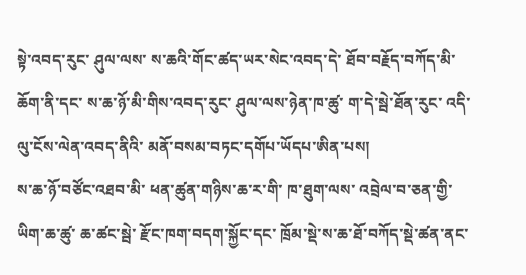སྟེ་འབད་རུང་ ཤུལ་ལས་ ས་ཆའི་གོང་ཚད་ཡར་སེང་འབད་དེ་ ཐོབ་བརྗོད་བཀོད་མི་ཆོག་ནི་དང་ ས་ཆ་ཉོ་མི་གིས་འབད་རུང་ ཤུལ་ལས་ཉེན་ཁ་ཚུ་ ག་དེ་སྦེ་ཐོན་རུང་ འདི་ལུ་ངོས་ལེན་འབད་ནིའི་ མནོ་བསམ་བཏང་དགོཔ་ཡོདཔ་ཨིན་པས།
ས་ཆ་ཉོ་བཙོང་འཐབ་མི་ ཕན་ཚུན་གཉིས་ཆ་ར་གི་ ཁ་ཐུག་ལས་ འབྲེལ་བ་ཅན་གྱི་ཡིག་ཆ་ཚུ་ ཆ་ཚང་སྦེ་ རྫོང་ཁག་བདག་སྐྱོང་དང་ ཁྲོམ་སྡེ་ས་ཆ་ཐོ་བཀོད་སྡེ་ཚན་ནང་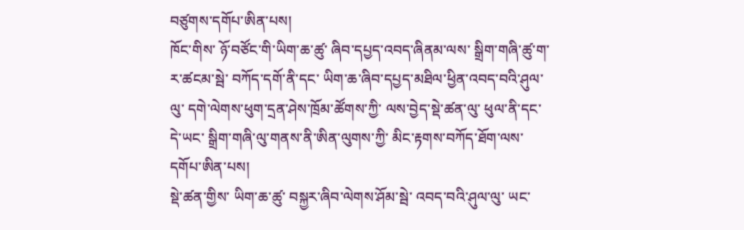བཙུགས་དགོཔ་ཨིན་པས།
ཁོང་གིས་ ཉོ་བཙོང་གི་ཡིག་ཆ་ཚུ་ ཞིབ་དཔྱད་འབད་ཞིནམ་ལས་ སྒྲིག་གཞི་ཚུ་ག་ར་ཚངམ་སྦེ་ བཀོད་དགོ་ནི་དང་ ཡིག་ཆ་ཞིབ་དཔྱད་མཐིལ་ཕྱིན་འབད་བའི་ཤུལ་ལུ་ དགེ་ལེགས་ཕུག་དྲན་ཤེས་ཁྲོམ་ཚོགས་ཀྱི་ ལས་བྱེད་སྡེ་ཚན་ལུ་ ཕུལ་ནི་དང་ དེ་ཡང་ སྒྲིག་གཞི་ལུ་གནས་ནི་ཨིན་ལུགས་ཀྱི་ མིང་རྟགས་བཀོད་ཐོག་ལས་ དགོཔ་ཨིན་པས།
སྡེ་ཚན་གྱིས་ ཡིག་ཆ་ཚུ་ བསྐྱར་ཞིབ་ལེགས་ཤོམ་སྦེ་ འབད་བའི་ཤུལ་ལུ་ ཡང་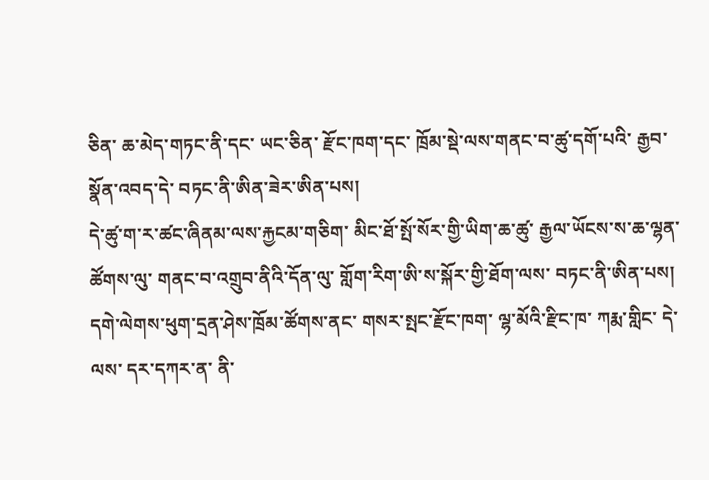ཅིན་ ཆ་མེད་གཏང་ནི་དང་ ཡང་ཅིན་ རྫོང་ཁག་དང་ ཁྲོམ་སྡེ་ལས་གནང་བ་ཚུ་དགོ་པའི་ རྒྱབ་སྣོན་འབད་དེ་ བཏང་ནི་ཨིན་ཟེར་ཨིན་པས།
དེ་ཚུ་ག་ར་ཚང་ཞིནམ་ལས་རྐྱངམ་གཅིག་ མིང་ཐོ་སྤོ་སོར་གྱི་ཡིག་ཆ་ཚུ་ རྒྱལ་ཡོངས་ས་ཆ་ལྷན་ཚོགས་ལུ་ གནང་བ་འགྲུབ་ནིའི་དོན་ལུ་ གློག་རིག་ཨི་ས་སྐོར་གྱི་ཐོག་ལས་ བཏང་ནི་ཨིན་པས།
དགེ་ལེགས་ཕུག་དྲན་ཤེས་ཁྲོམ་ཚོགས་ནང་ གསར་སྤང་རྫོང་ཁག་ ལྷ་མོའི་རྫིང་ཁ་ ཀརྨ་གླིང་ དེ་ལས་ དར་དཀར་ན་ ནི་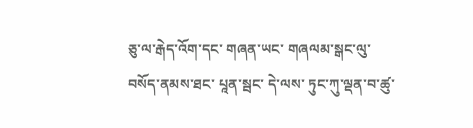ཅུ་ལ་རྒེད་འོག་དང་ གཞན་ཡང་ གཞལམ་སྒང་ལུ་ བསོད་ནམས་ཐང་ པཱན་སྦང་ དེ་ལས་ ཏུང་ཀུ་ལྡན་བ་ཚུ་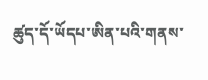ཚུད་དོ་ཡོདཔ་ཨིན་པའི་གནས་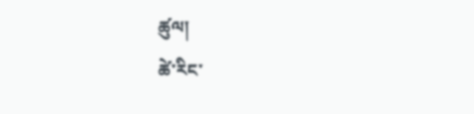ཚུལ།
ཚེ་རིང་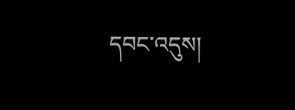དབང་འདུས།